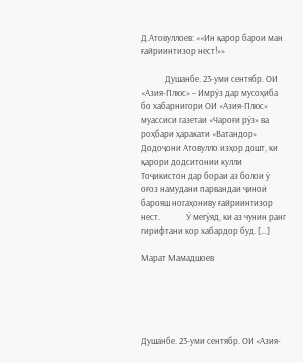Д.Атовуллоев: ««Ин қарор барои ман ғайриинтизор нест!»»

            Душанбе. 23-уми сентябр. ОИ «Азия-Плюс» – Имрӯз дар мусоҳиба бо хабарнигори ОИ «Азия-Плюс» муассиси газетаи «Чароғи рӯз» ва роҳбари ҳаракати «Ватандор» Додоҷони Атовулло изҳор дошт, ки қарори додситонии кулли Тоҷикистон дар бораи аз болои ӯ оғоз намудани парвандаи ҷиноӣ барояш ногаҳониву ғайриинтизор нест.             Ӯ мегӯяд, ки аз чунин ранг гирифтани кор хабардор буд. […]

Марат Мамадшоев





Душанбе. 23-уми сентябр. ОИ «Азия-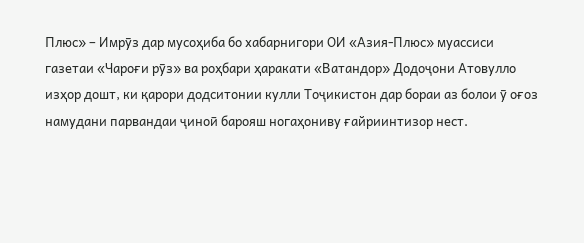Плюс» – Имрӯз дар мусоҳиба бо хабарнигори ОИ «Азия-Плюс» муассиси газетаи «Чароғи рӯз» ва роҳбари ҳаракати «Ватандор» Додоҷони Атовулло изҳор дошт, ки қарори додситонии кулли Тоҷикистон дар бораи аз болои ӯ оғоз намудани парвандаи ҷиноӣ барояш ногаҳониву ғайриинтизор нест.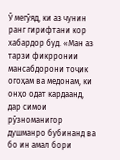Ӯ мегӯяд, ки аз чунин ранг гирифтани кор хабардор буд. «Ман аз тарзи фикрронии мансабдорони тоҷик огоҳам ва медонам, ки онҳо одат кардаанд, дар симои рӯзноманигор душманро бубинанд ва бо ин амал бори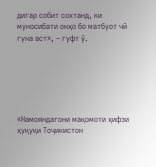дигар собит сохтанд, ки муносибати онҳо бо матбуот чӣ гуна аст», – гуфт ӯ.






«Намояндагони мақомоти ҳифзи ҳуқуқи Тоҷикистон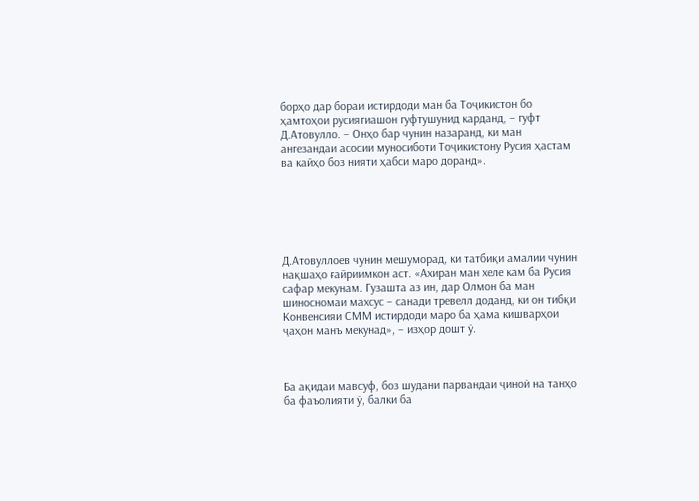борҳо дар бораи истирдоди ман ба Тоҷикистон бо ҳамтоҳои русиягиашон гуфтушунид карданд, – гуфт Д.Атовулло. – Онҳо бар чунин назаранд, ки ман ангезандаи асосии муносиботи Тоҷикистону Русия ҳастам ва кайҳо боз нияти ҳабси маро доранд».






Д.Атовуллоев чунин мешуморад, ки татбиқи амалии чунин нақшаҳо ғайриимкон аст. «Ахиран ман хеле кам ба Русия сафар мекунам. Гузашта аз ин, дар Олмон ба ман шиносномаи махсус – санади тревелл доданд, ки он тибқи Конвенсияи СММ истирдоди маро ба ҳама кишварҳои ҷаҳон манъ мекунад», – изҳор дошт ӯ.



Ба ақидаи мавсуф, боз шудани парвандаи ҷиноӣ на танҳо ба фаъолияти ӯ, балки ба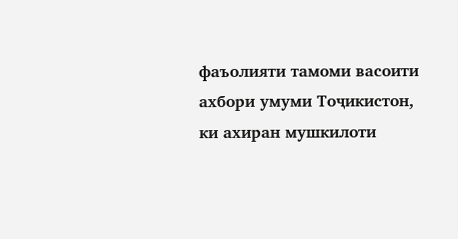фаъолияти тамоми васоити ахбори умуми Тоҷикистон, ки ахиран мушкилоти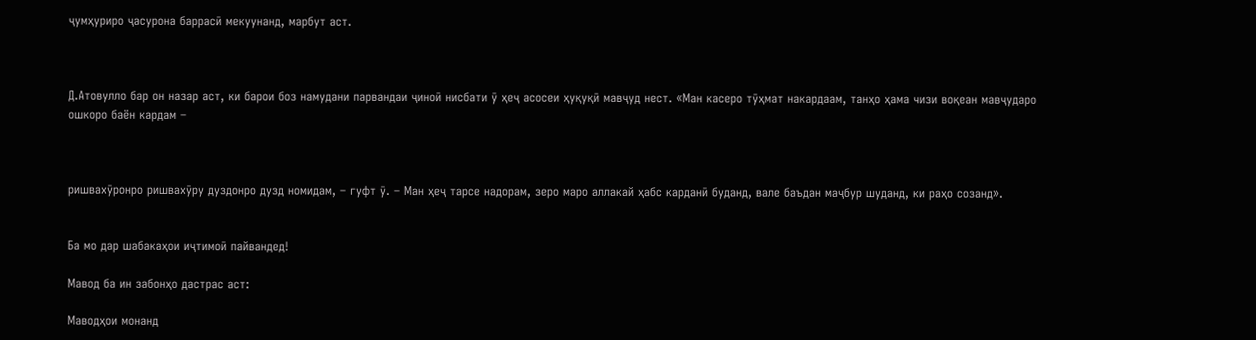ҷумҳуриро ҷасурона баррасӣ мекуунанд, марбут аст.



Д.Атовулло бар он назар аст, ки барои боз намудани парвандаи ҷиноӣ нисбати ӯ ҳеҷ асосеи ҳуқуқӣ мавҷуд нест. «Ман касеро тӯҳмат накардаам, танҳо ҳама чизи воқеан мавҷударо ошкоро баён кардам –



ришвахӯронро ришвахӯру дуздонро дузд номидам, – гуфт ӯ. – Ман ҳеҷ тарсе надорам, зеро маро аллакай ҳабс карданӣ буданд, вале баъдан маҷбур шуданд, ки раҳо созанд».


Ба мо дар шабакаҳои иҷтимоӣ пайвандед!

Мавод ба ин забонҳо дастрас аст:

Маводҳои монанд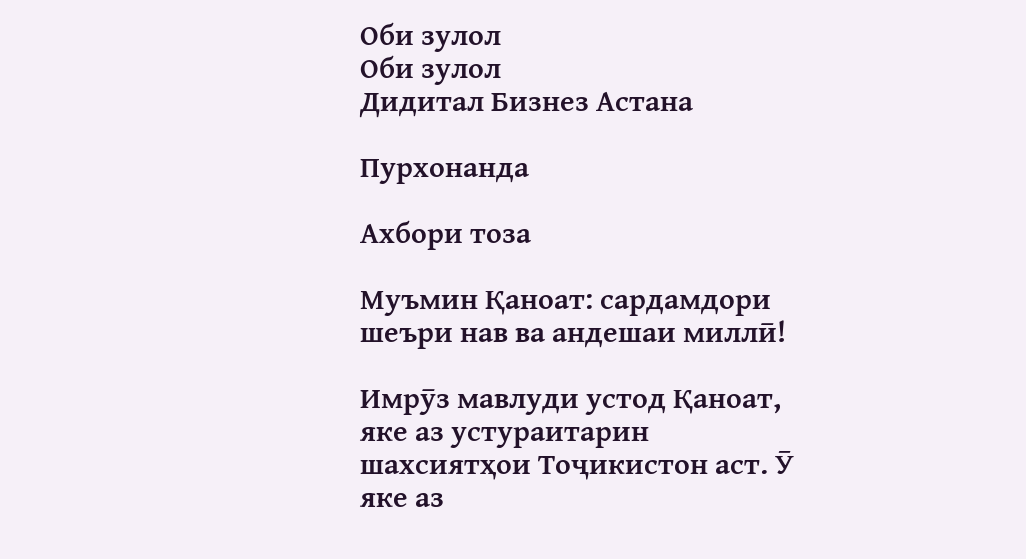Оби зулол
Оби зулол
Дидитал Бизнез Астана

Пурхонанда

Ахбори тоза

Муъмин Қаноат: сардамдори шеъри нав ва андешаи миллӣ!

Имрӯз мавлуди устод Қаноат, яке аз устураитарин шахсиятҳои Тоҷикистон аст. Ӯ яке аз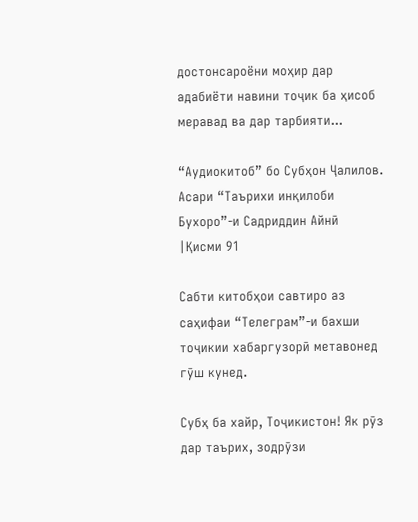достонсароёни моҳир дар адабиёти навини тоҷик ба ҳисоб меравад ва дар тарбияти...

“Аудиокитоб” бо Субҳон Ҷалилов. Асари “Таърихи инқилоби Бухоро”-и Садриддин Айнӣ |Қисми 91

Cабти китобҳои савтиро аз саҳифаи “Телеграм”-и бахши тоҷикии хабаргузорӣ метавонед гӯш кунед.

Субҳ ба хайр, Тоҷикистон! Як рӯз дар таърих, зодрӯзи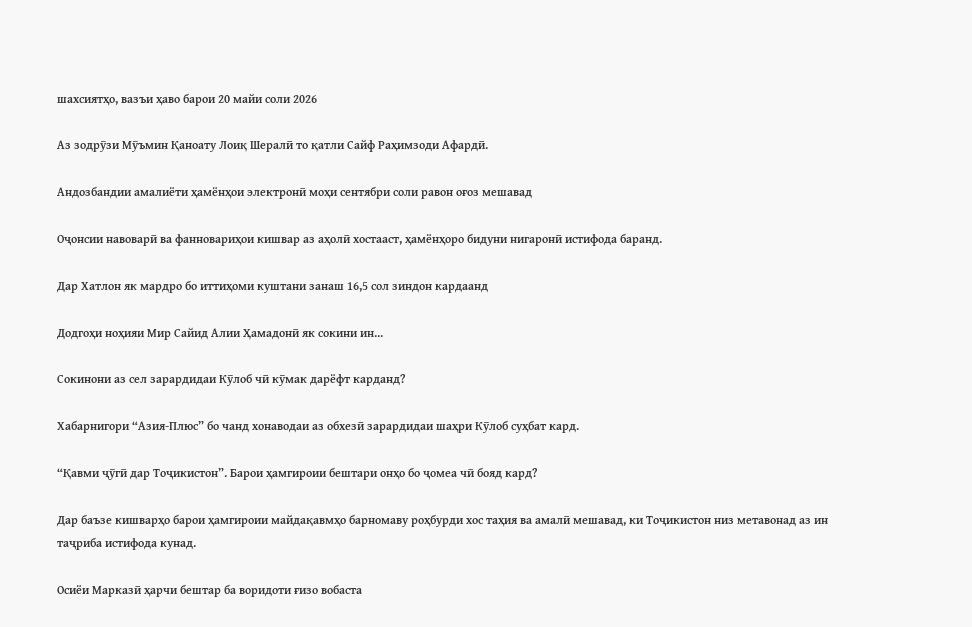шахсиятҳо, вазъи ҳаво барои 20 майи соли 2026

Аз зодрӯзи Мӯъмин Қаноату Лоиқ Шералӣ то қатли Сайф Раҳимзоди Афардӣ.

Андозбандии амалиёти ҳамёнҳои электронӣ моҳи сентябри соли равон оғоз мешавад

Оҷонсии навоварӣ ва фанновариҳои кишвар аз аҳолӣ хостааст, ҳамёнҳоро бидуни нигаронӣ истифода баранд.

Дар Хатлон як мардро бо иттиҳоми куштани занаш 16,5 сол зиндон кардаанд

Додгоҳи ноҳияи Мир Сайид Алии Ҳамадонӣ як сокини ин...

Сокинони аз сел зарардидаи Кӯлоб чӣ кӯмак дарёфт карданд?

Хабарнигори “Азия-Плюс” бо чанд хонаводаи аз обхезӣ зарардидаи шаҳри Кӯлоб суҳбат кард.

“Қавми ҷӯгӣ дар Тоҷикистон”. Барои ҳамгироии бештари онҳо бо ҷомеа чӣ бояд кард?

Дар баъзе кишварҳо барои ҳамгироии майдақавмҳо барномаву роҳбурди хос таҳия ва амалӣ мешавад, ки Тоҷикистон низ метавонад аз ин таҷриба истифода кунад.

Осиёи Марказӣ ҳарчи бештар ба воридоти ғизо вобаста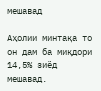мешавад

Аҳолии минтақа то он дам ба миқдори 14,5% зиёд мешавад.